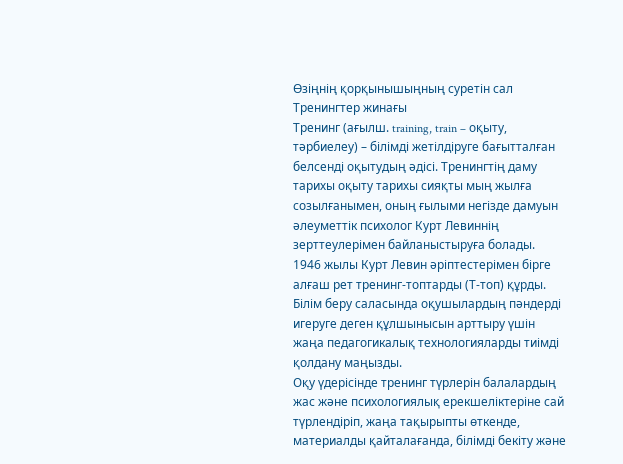Өзіңнің қорқынышыңның суретін сал
Тренингтер жинағы
Тренинг (ағылш. training, train – оқыту, тәрбиелеу) – білімді жетілдіруге бағытталған белсенді оқытудың әдісі. Тренингтің даму тарихы оқыту тарихы сияқты мың жылға созылғанымен, оның ғылыми негізде дамуын әлеуметтік психолог Курт Левиннің зерттеулерімен байланыстыруға болады.
1946 жылы Курт Левин әріптестерімен бірге алғаш рет тренинг-топтарды (Т-топ) құрды. Білім беру саласында оқушылардың пәндерді игеруге деген құлшынысын арттыру үшін жаңа педагогикалық технологияларды тиімді қолдану маңызды.
Оқу үдерісінде тренинг түрлерін балалардың жас және психологиялық ерекшеліктеріне сай түрлендіріп, жаңа тақырыпты өткенде, материалды қайталағанда, білімді бекіту және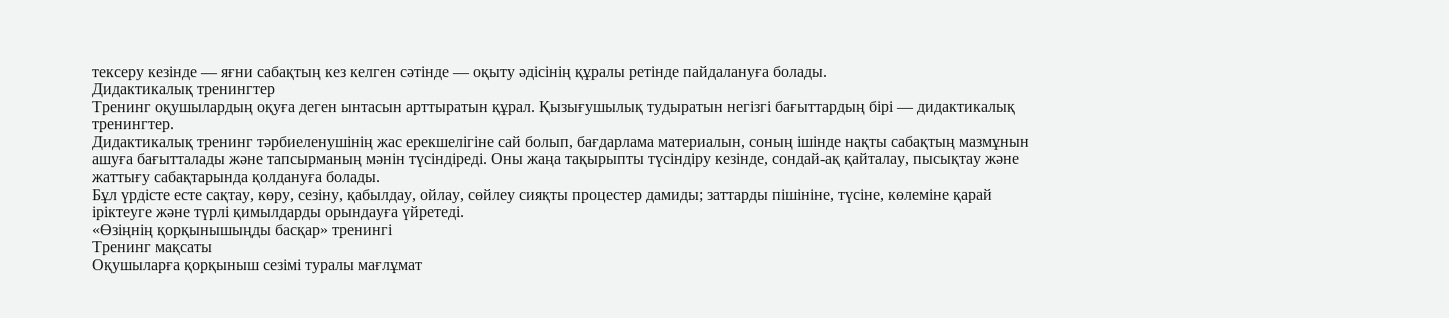тексеру кезінде — яғни сабақтың кез келген сәтінде — оқыту әдісінің құралы ретінде пайдалануға болады.
Дидактикалық тренингтер
Тренинг оқушылардың оқуға деген ынтасын арттыратын құрал. Қызығушылық тудыратын негізгі бағыттардың бірі — дидактикалық тренингтер.
Дидактикалық тренинг тәрбиеленушінің жас ерекшелігіне сай болып, бағдарлама материалын, соның ішінде нақты сабақтың мазмұнын ашуға бағытталады және тапсырманың мәнін түсіндіреді. Оны жаңа тақырыпты түсіндіру кезінде, сондай-ақ қайталау, пысықтау және жаттығу сабақтарында қолдануға болады.
Бұл үрдісте есте сақтау, көру, сезіну, қабылдау, ойлау, сөйлеу сияқты процестер дамиды; заттарды пішініне, түсіне, көлеміне қарай іріктеуге және түрлі қимылдарды орындауға үйретеді.
«Өзіңнің қорқынышыңды басқар» тренингі
Тренинг мақсаты
Оқушыларға қорқыныш сезімі туралы мағлұмат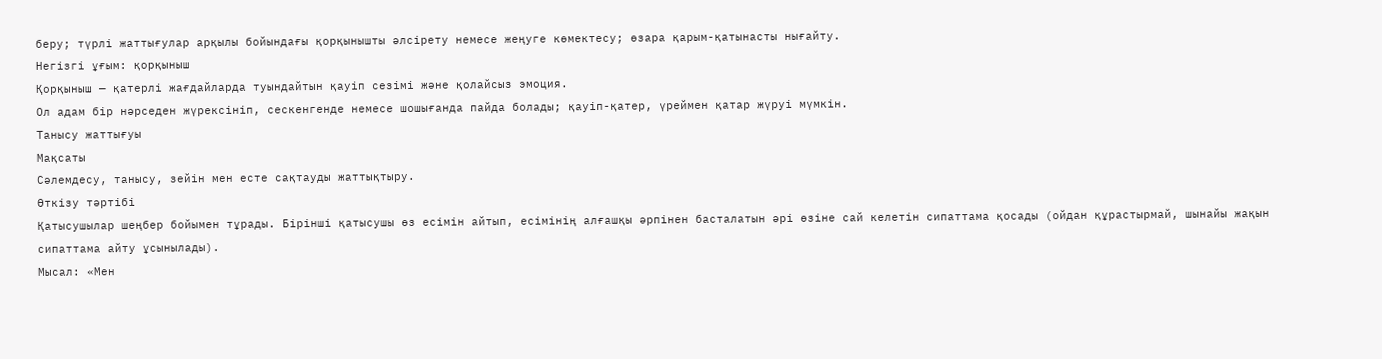беру; түрлі жаттығулар арқылы бойындағы қорқынышты әлсірету немесе жеңуге көмектесу; өзара қарым-қатынасты нығайту.
Негізгі ұғым: қорқыныш
Қорқыныш — қатерлі жағдайларда туындайтын қауіп сезімі және қолайсыз эмоция.
Ол адам бір нәрседен жүрексініп, сескенгенде немесе шошығанда пайда болады; қауіп-қатер, үреймен қатар жүруі мүмкін.
Танысу жаттығуы
Мақсаты
Сәлемдесу, танысу, зейін мен есте сақтауды жаттықтыру.
Өткізу тәртібі
Қатысушылар шеңбер бойымен тұрады. Бірінші қатысушы өз есімін айтып, есімінің алғашқы әрпінен басталатын әрі өзіне сай келетін сипаттама қосады (ойдан құрастырмай, шынайы жақын сипаттама айту ұсынылады).
Мысал: «Мен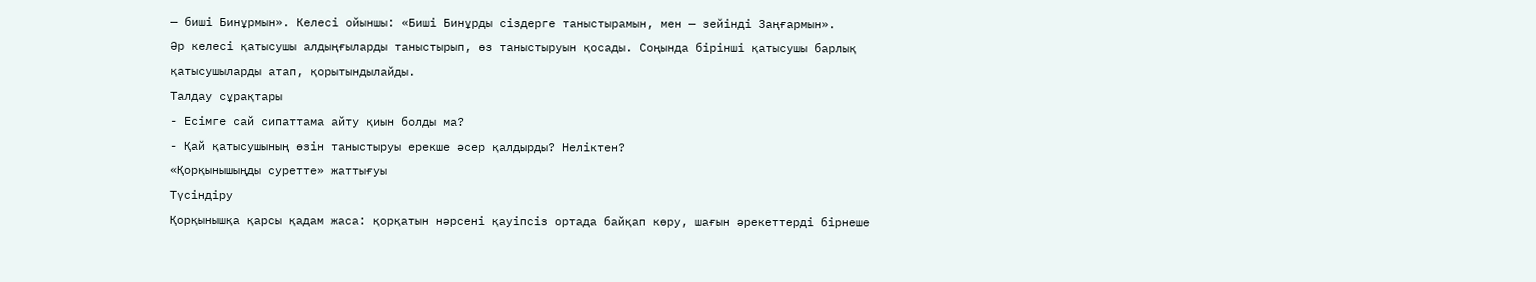— биші Бинұрмын». Келесі ойыншы: «Биші Бинұрды сіздерге таныстырамын, мен — зейінді Заңғармын».
Әр келесі қатысушы алдыңғыларды таныстырып, өз таныстыруын қосады. Соңында бірінші қатысушы барлық қатысушыларды атап, қорытындылайды.
Талдау сұрақтары
- Есімге сай сипаттама айту қиын болды ма?
- Қай қатысушының өзін таныстыруы ерекше әсер қалдырды? Неліктен?
«Қорқынышыңды суретте» жаттығуы
Түсіндіру
Қорқынышқа қарсы қадам жаса: қорқатын нәрсені қауіпсіз ортада байқап көру, шағын әрекеттерді бірнеше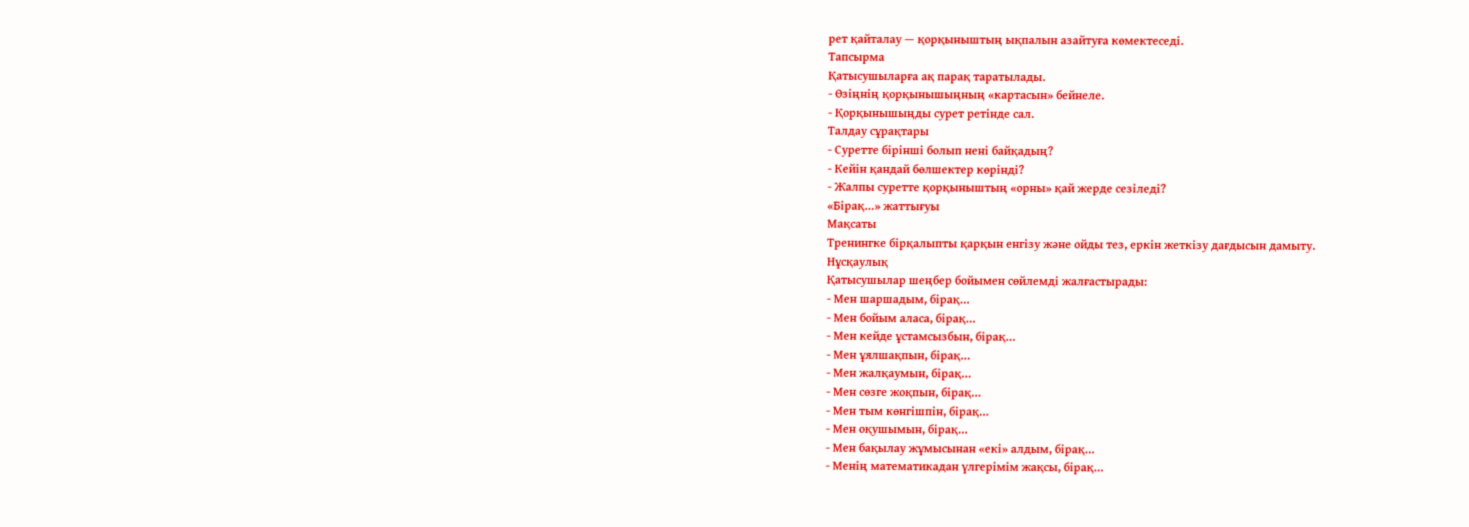рет қайталау — қорқыныштың ықпалын азайтуға көмектеседі.
Тапсырма
Қатысушыларға ақ парақ таратылады.
- Өзіңнің қорқынышыңның «картасын» бейнеле.
- Қорқынышыңды сурет ретінде сал.
Талдау сұрақтары
- Суретте бірінші болып нені байқадың?
- Кейін қандай бөлшектер көрінді?
- Жалпы суретте қорқыныштың «орны» қай жерде сезіледі?
«Бірақ…» жаттығуы
Мақсаты
Тренингке бірқалыпты қарқын енгізу және ойды тез, еркін жеткізу дағдысын дамыту.
Нұсқаулық
Қатысушылар шеңбер бойымен сөйлемді жалғастырады:
- Мен шаршадым, бірақ…
- Мен бойым аласа, бірақ…
- Мен кейде ұстамсызбын, бірақ…
- Мен ұялшақпын, бірақ…
- Мен жалқаумын, бірақ…
- Мен сөзге жоқпын, бірақ…
- Мен тым көнгішпін, бірақ…
- Мен оқушымын, бірақ…
- Мен бақылау жұмысынан «екі» алдым, бірақ…
- Менің математикадан үлгерімім жақсы, бірақ…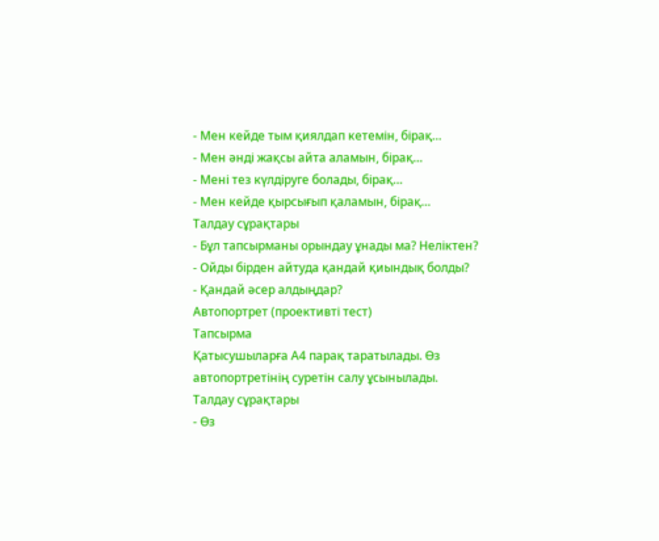- Мен кейде тым қиялдап кетемін, бірақ…
- Мен әнді жақсы айта аламын, бірақ…
- Мені тез күлдіруге болады, бірақ…
- Мен кейде қырсығып қаламын, бірақ…
Талдау сұрақтары
- Бұл тапсырманы орындау ұнады ма? Неліктен?
- Ойды бірден айтуда қандай қиындық болды?
- Қандай әсер алдыңдар?
Автопортрет (проективті тест)
Тапсырма
Қатысушыларға А4 парақ таратылады. Өз автопортретінің суретін салу ұсынылады.
Талдау сұрақтары
- Өз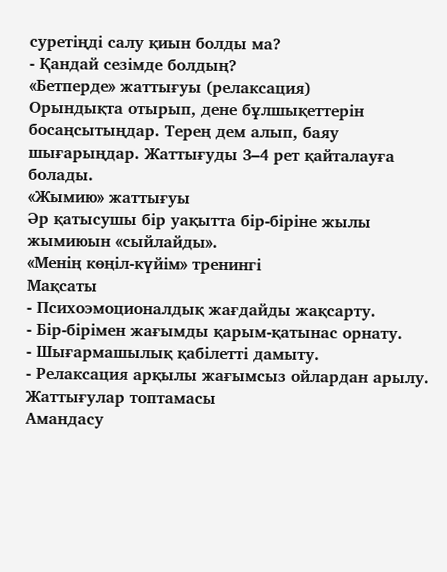суретіңді салу қиын болды ма?
- Қандай сезімде болдың?
«Бетперде» жаттығуы (релаксация)
Орындықта отырып, дене бұлшықеттерін босаңсытыңдар. Терең дем алып, баяу шығарыңдар. Жаттығуды 3–4 рет қайталауға болады.
«Жымию» жаттығуы
Әр қатысушы бір уақытта бір-біріне жылы жымиюын «сыйлайды».
«Менің көңіл-күйім» тренингі
Мақсаты
- Психоэмоционалдық жағдайды жақсарту.
- Бір-бірімен жағымды қарым-қатынас орнату.
- Шығармашылық қабілетті дамыту.
- Релаксация арқылы жағымсыз ойлардан арылу.
Жаттығулар топтамасы
Амандасу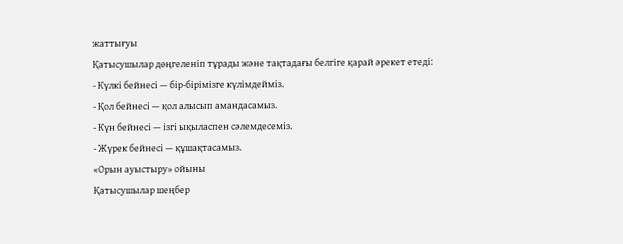жаттығуы
Қатысушылар дөңгеленіп тұрады және тақтадағы белгіге қарай әрекет етеді:
- Күлкі бейнесі — бір-бірімізге күлімдейміз.
- Қол бейнесі — қол алысып амандасамыз.
- Күн бейнесі — ізгі ықыласпен сәлемдесеміз.
- Жүрек бейнесі — құшақтасамыз.
«Орын ауыстыру» ойыны
Қатысушылар шеңбер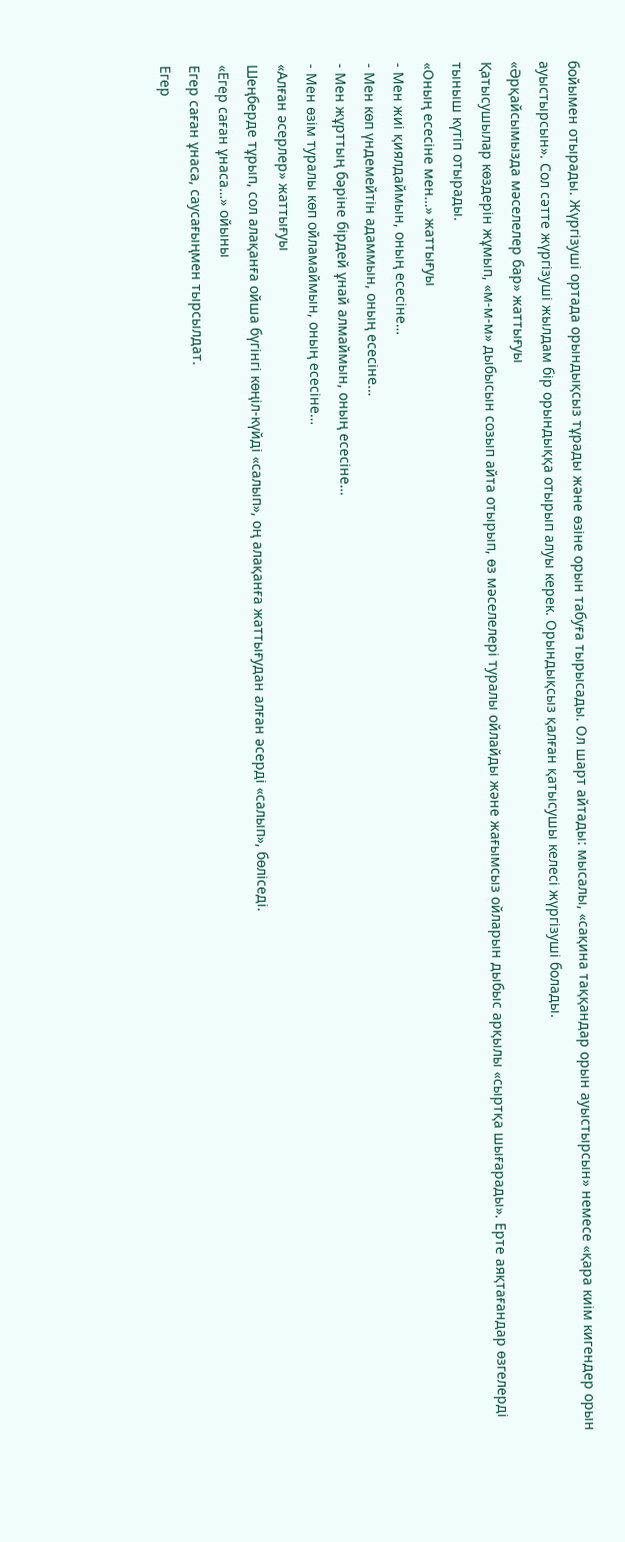бойымен отырады. Жүргізуші ортада орындықсыз тұрады және өзіне орын табуға тырысады. Ол шарт айтады: мысалы, «сақина таққандар орын ауыстырсын» немесе «қара киім кигендер орын ауыстырсын». Сол сәтте жүргізуші жылдам бір орындыққа отырып алуы керек. Орындықсыз қалған қатысушы келесі жүргізуші болады.
«Әрқайсымызда мәселелер бар» жаттығуы
Қатысушылар көздерін жұмып, «м-м-м» дыбысын созып айта отырып, өз мәселелері туралы ойлайды және жағымсыз ойларын дыбыс арқылы «сыртқа шығарады». Ерте аяқтағандар өзгелерді тыныш күтіп отырады.
«Оның есесіне мен…» жаттығуы
- Мен жиі қиялдаймын, оның есесіне…
- Мен көп үндемейтін адаммын, оның есесіне…
- Мен жұрттың бәріне бірдей ұнай алмаймын, оның есесіне…
- Мен өзім туралы көп ойламаймын, оның есесіне…
«Алған әсерлер» жаттығуы
Шеңберде тұрып, сол алақанға ойша бүгінгі көңіл-күйді «салып», оң алақанға жаттығудан алған әсерді «салып», бөліседі.
«Егер саған ұнаса…» ойыны
Егер саған ұнаса, саусағыңмен тырсылдат.
Егер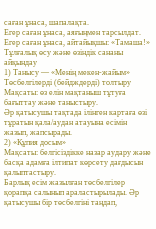саған ұнаса, шапалақта.
Егер саған ұнаса, аяғыңмен тарсылдат.
Егер саған ұнаса, айтайықшы: «Тамаша!»
Тұлғалық өсу және өзіндік сананы айқындау
1) Танысу — «Менің мекен-жайым»
Төсбелгілерді (бейдждерді) толтыру
Мақсаты: өз елін мақтаныш тұтуға бағыттау және таныстыру.
Әр қатысушы тақтада ілінген картаға өзі тұратын қала/аудан атауына есімін жазып, жапсырады.
2) «Құпия досым»
Мақсаты: белгісіздікке назар аудару және басқа адамға ілтипат көрсету дағдысын қалыптастыру.
Барлық есім жазылған төсбелгілер қорапқа салынып араластырылады. Әр қатысушы бір төсбелгіні таңдап,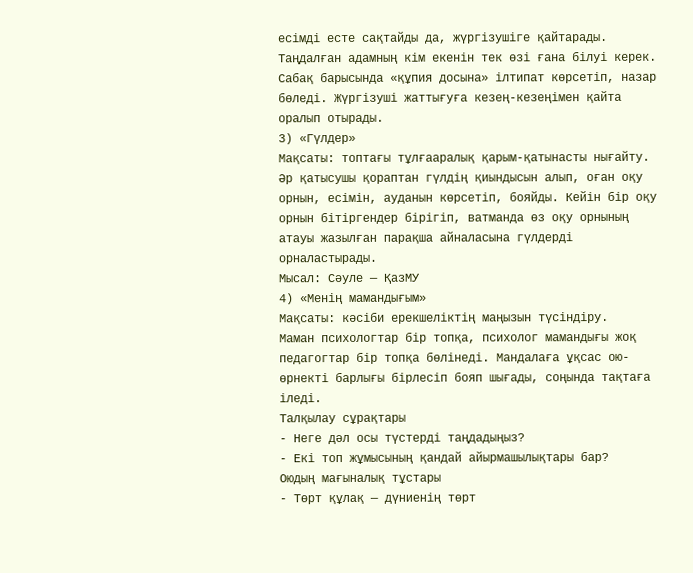есімді есте сақтайды да, жүргізушіге қайтарады. Таңдалған адамның кім екенін тек өзі ғана білуі керек.
Сабақ барысында «құпия досына» ілтипат көрсетіп, назар бөледі. Жүргізуші жаттығуға кезең-кезеңімен қайта оралып отырады.
3) «Гүлдер»
Мақсаты: топтағы тұлғааралық қарым-қатынасты нығайту.
Әр қатысушы қораптан гүлдің қиындысын алып, оған оқу орнын, есімін, ауданын көрсетіп, бояйды. Кейін бір оқу орнын бітіргендер бірігіп, ватманда өз оқу орнының атауы жазылған парақша айналасына гүлдерді орналастырады.
Мысал: Сәуле — ҚазМУ
4) «Менің мамандығым»
Мақсаты: кәсіби ерекшеліктің маңызын түсіндіру.
Маман психологтар бір топқа, психолог мамандығы жоқ педагогтар бір топқа бөлінеді. Мандалаға ұқсас ою-өрнекті барлығы бірлесіп бояп шығады, соңында тақтаға іледі.
Талқылау сұрақтары
- Неге дәл осы түстерді таңдадыңыз?
- Екі топ жұмысының қандай айырмашылықтары бар?
Оюдың мағыналық тұстары
- Төрт құлақ — дүниенің төрт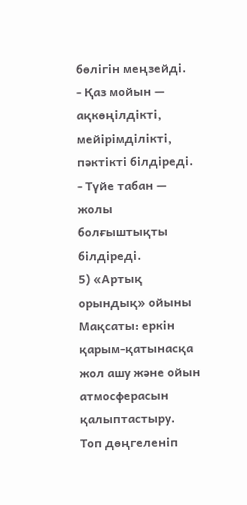бөлігін меңзейді.
- Қаз мойын — ақкөңілдікті, мейірімділікті, пәктікті білдіреді.
- Түйе табан — жолы болғыштықты білдіреді.
5) «Артық орындық» ойыны
Мақсаты: еркін қарым-қатынасқа жол ашу және ойын атмосферасын қалыптастыру.
Топ дөңгеленіп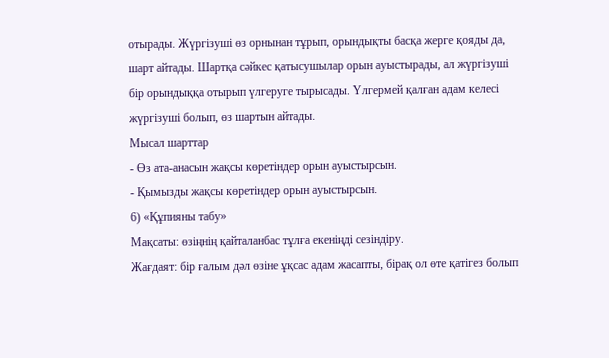отырады. Жүргізуші өз орнынан тұрып, орындықты басқа жерге қояды да, шарт айтады. Шартқа сәйкес қатысушылар орын ауыстырады, ал жүргізуші бір орындыққа отырып үлгеруге тырысады. Үлгермей қалған адам келесі жүргізуші болып, өз шартын айтады.
Мысал шарттар
- Өз ата-анасын жақсы көретіндер орын ауыстырсын.
- Қымызды жақсы көретіндер орын ауыстырсын.
6) «Құпияны табу»
Мақсаты: өзіңнің қайталанбас тұлға екеніңді сезіндіру.
Жағдаят: бір ғалым дәл өзіне ұқсас адам жасапты, бірақ ол өте қатігез болып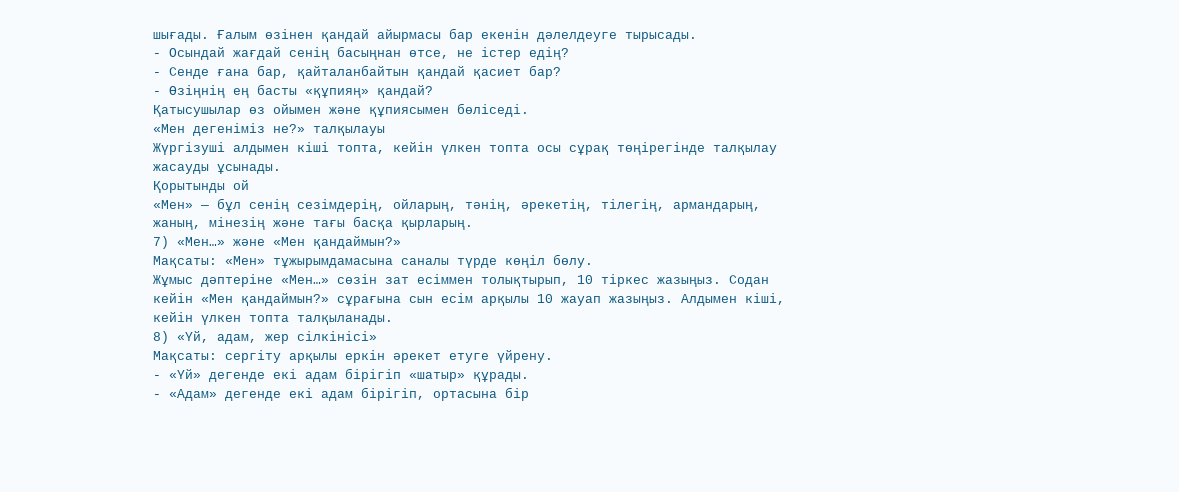шығады. Ғалым өзінен қандай айырмасы бар екенін дәлелдеуге тырысады.
- Осындай жағдай сенің басыңнан өтсе, не істер едің?
- Сенде ғана бар, қайталанбайтын қандай қасиет бар?
- Өзіңнің ең басты «құпияң» қандай?
Қатысушылар өз ойымен және құпиясымен бөліседі.
«Мен дегеніміз не?» талқылауы
Жүргізуші алдымен кіші топта, кейін үлкен топта осы сұрақ төңірегінде талқылау жасауды ұсынады.
Қорытынды ой
«Мен» — бұл сенің сезімдерің, ойларың, тәнің, әрекетің, тілегің, армандарың, жаның, мінезің және тағы басқа қырларың.
7) «Мен…» және «Мен қандаймын?»
Мақсаты: «Мен» тұжырымдамасына саналы түрде көңіл бөлу.
Жұмыс дәптеріне «Мен…» сөзін зат есіммен толықтырып, 10 тіркес жазыңыз. Содан кейін «Мен қандаймын?» сұрағына сын есім арқылы 10 жауап жазыңыз. Алдымен кіші, кейін үлкен топта талқыланады.
8) «Үй, адам, жер сілкінісі»
Мақсаты: сергіту арқылы еркін әрекет етуге үйрену.
- «Үй» дегенде екі адам бірігіп «шатыр» құрады.
- «Адам» дегенде екі адам бірігіп, ортасына бір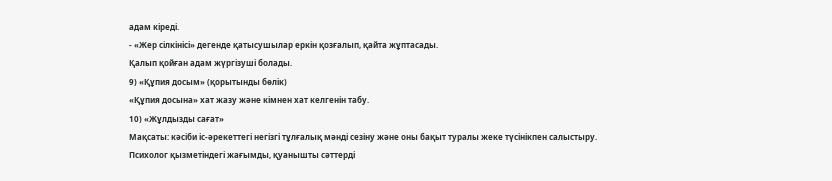адам кіреді.
- «Жер сілкінісі» дегенде қатысушылар еркін қозғалып, қайта жұптасады.
Қалып қойған адам жүргізуші болады.
9) «Құпия досым» (қорытынды бөлік)
«Құпия досына» хат жазу және кімнен хат келгенін табу.
10) «Жұлдызды сағат»
Мақсаты: кәсіби іс-әрекеттегі негізгі тұлғалық мәнді сезіну және оны бақыт туралы жеке түсінікпен салыстыру.
Психолог қызметіндегі жағымды, қуанышты сәттерді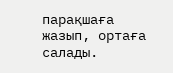парақшаға жазып, ортаға салады.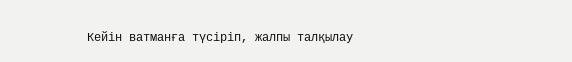Кейін ватманға түсіріп, жалпы талқылау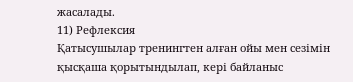жасалады.
11) Рефлексия
Қатысушылар тренингтен алған ойы мен сезімін қысқаша қорытындылап, кері байланыс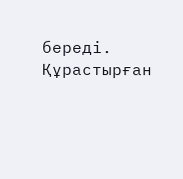береді.
Құрастырған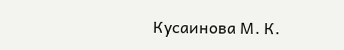Кусаинова М. К.